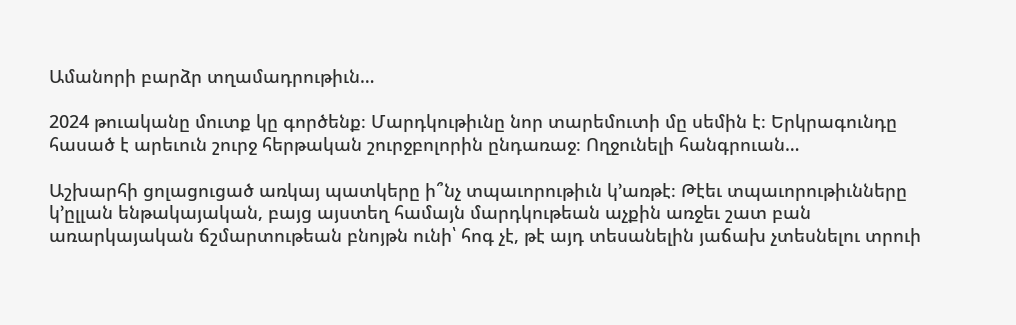Ամանորի բարձր տղամադրութիւն…

2024 թուականը մուտք կը գործենք։ Մարդկութիւնը նոր տարեմուտի մը սեմին է։ Երկրագունդը հասած է արեւուն շուրջ հերթական շուրջբոլորին ընդառաջ։ Ողջունելի հանգրուան…

Աշխարհի ցոլացուցած առկայ պատկերը ի՞նչ տպաւորութիւն կ՚առթէ։ Թէեւ տպաւորութիւնները կ՚ըլլան ենթակայական, բայց այստեղ համայն մարդկութեան աչքին առջեւ շատ բան առարկայական ճշմարտութեան բնոյթն ունի՝ հոգ չէ, թէ այդ տեսանելին յաճախ չտեսնելու տրուի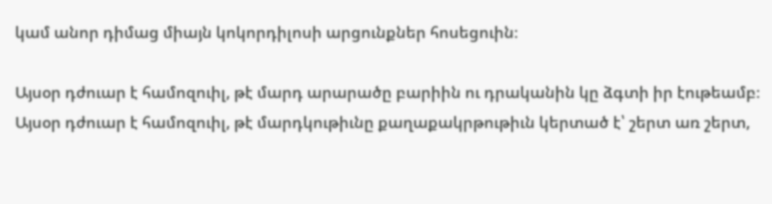կամ անոր դիմաց միայն կոկորդիլոսի արցունքներ հոսեցուին։

Այսօր դժուար է համոզուիլ, թէ մարդ արարածը բարիին ու դրականին կը ձգտի իր էութեամբ։ Այսօր դժուար է համոզուիլ, թէ մարդկութիւնը քաղաքակրթութիւն կերտած է՝ շերտ առ շերտ,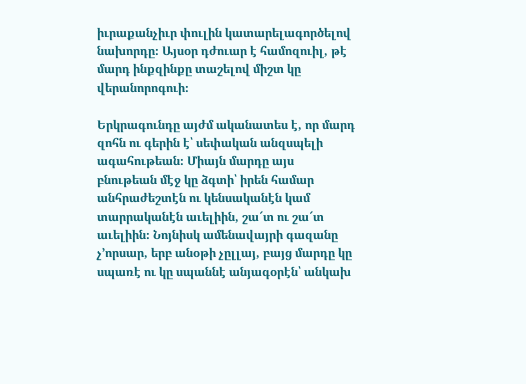իւրաքանչիւր փուլին կատարելագործելով նախորդը։ Այսօր դժուար է համոզուիլ, թէ մարդ ինքզինքը տաշելով միշտ կը վերանորոգուի։

Երկրագունդը այժմ ականատես է, որ մարդ զոհն ու գերին է՝ սեփական անզսպելի ագահութեան։ Միայն մարդը այս բնութեան մէջ կը ձգտի՝ իրեն համար անհրաժեշտէն ու կենսականէն կամ տարրականէն աւելիին, շա՜տ ու շա՜տ աւելիին։ Նոյնիսկ ամենավայրի գազանը չ՚որսար, երբ անօթի չըլլայ, բայց մարդը կը սպառէ ու կը սպաննէ անյագօրէն՝ անկախ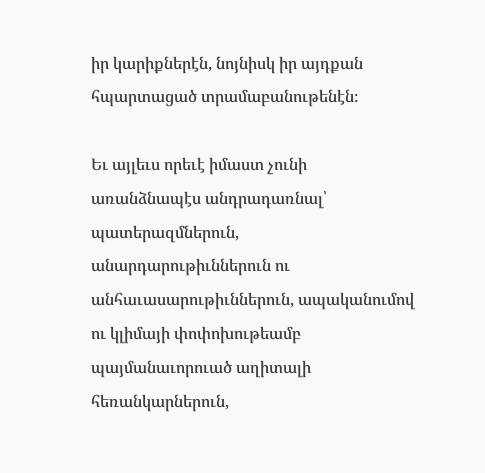իր կարիքներէն, նոյնիսկ իր այդքան հպարտացած տրամաբանութենէն։

Եւ այլեւս որեւէ իմաստ չունի առանձնապէս անդրադառնալ՝ պատերազմներուն, անարդարութիւններուն ու անհաւասարութիւններուն, ապականումով ու կլիմայի փոփոխութեամբ պայմանաւորուած աղիտալի հեռանկարներուն,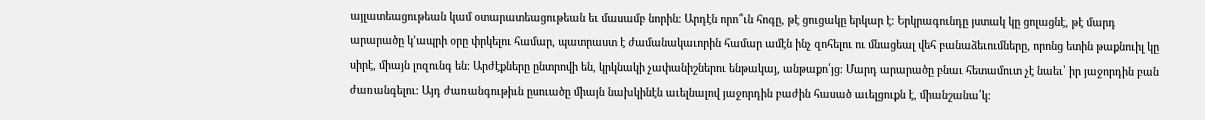այլատեացութեան կամ օտարատեացութեան եւ մասամբ նորին։ Արդէն որո՞ւն հոգը, թէ ցուցակը երկար է։ Երկրագունդը յստակ կը ցոլացնէ, թէ մարդ արարածը կ՚ապրի օրը փրկելու համար, պատրաստ է ժամանակաւորին համար ամէն ինչ զոհելու ու մնացեալ վեհ բանաձեւումները, որոնց ետին թաքնուիլ կը սիրէ, միայն լոզունգ են։ Արժէքները ընտրովի են, կրկնակի չափանիշներու ենթակայ, անթաքո՛յց։ Մարդ արարածը բնաւ հետամուտ չէ նաեւ՝ իր յաջորդին բան ժառանգելու։ Այդ ժառանգութիւն ըսուածը միայն նախկինէն աւելնալով յաջորդին բաժին հասած աւելցուքն է, միանշանա՛կ։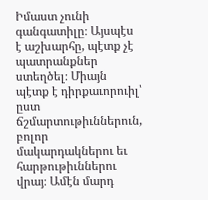Իմաստ չունի գանգատիլը։ Այսպէս է աշխարհը, պէտք չէ պատրանքներ ստեղծել։ Միայն պէտք է դիրքաւորուիլ՝ ըստ ճշմարտութիւններուն, բոլոր մակարդակներու եւ հարթութիւններու վրայ։ Ամէն մարդ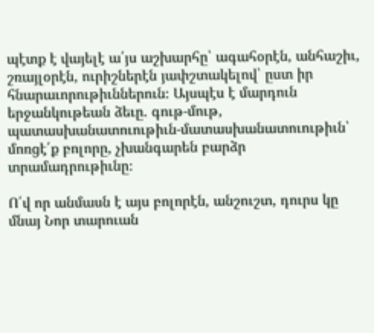պէտք է վայելէ ա՛յս աշխարհը՝ ագահօրէն, անհաշիւ, շռայլօրէն, ուրիշներէն յափշտակելով՝ ըստ իր հնարաւորութիւններուն։ Այսպէս է մարդուն երջանկութեան ձեւը. գութ-մութ, պատասխանատուութիւն-մատասխանատուութիւն՝ մոռցէ՛ք բոլորը, չխանգարեն բարձր տրամադրութիւնը։

Ո՛վ որ անմասն է այս բոլորէն, անշուշտ, դուրս կը մնայ Նոր տարուան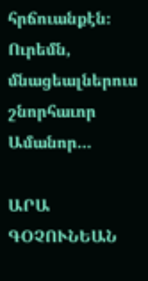հրճուանքէն։ Ուրեմն, մնացեալներուս շնորհաւոր Ամանոր…

ԱՐԱ ԳՕՉՈՒՆԵԱՆ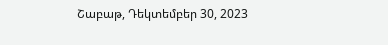Շաբաթ, Դեկտեմբեր 30, 2023